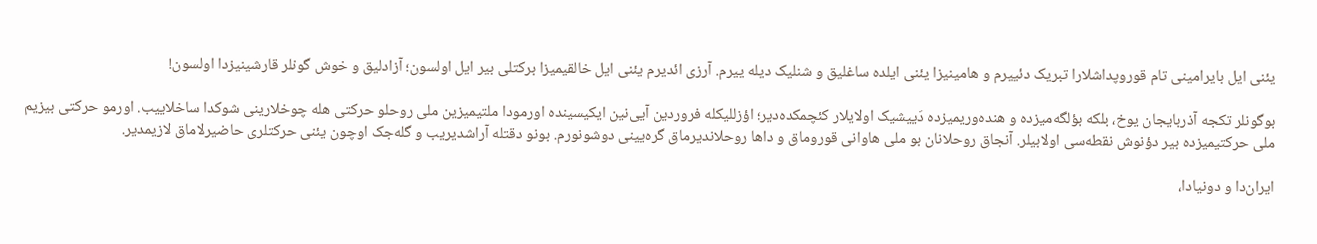یئنی ایل بایرامینی تام قوروپداشلارا تبریک دئییرم و هامینیزا یئنی ایلده ساغلیق و شنلیک دیله ییرم. آرزی ائدیرم یئنی ایل خالقیمیزا برکتلی بیر ایل اولسون؛ آزادلیق و خوش گونلر قارشینیزدا اولسون!

بوگونلر تکجه آذربایجان یوخ، بلکه بؤلگه‌میزده و هنده‌وریمیزده دَییشیک اولایلار کئچمکده‌دیر؛ اؤزللیکله فروردین آیی‌نین ایکیسینده اورمودا ملتیمیزین ملی روحلو حرکتی هله چوخلارینی شوکدا ساخلاییب. اورمو حرکتی بیزیم ملی حرکتیمیزده بیر دؤنوش نقطه‌سی اولابیلر. آنجاق روحلانان بو ملی هاوانی قوروماق و داها روحلاندیرماق گره‌یینی دوشونورم. بونو دقتله آراشدیریب و گله‌جک اوچون یئنی حرکتلری حاضیرلاماق لازیمدیر.

ایران‌دا و دونیادا،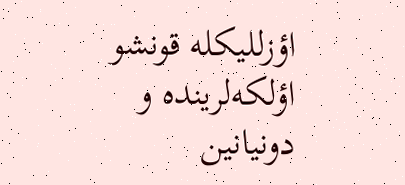اؤزللیکله قونشو اؤلکه‌لرینده و دونیانین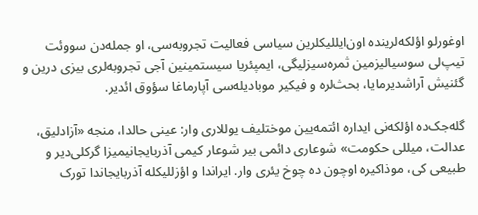اوغورلو اؤلکه‌لرینده اون‌ایللیکلرین سیاسی فعالیت تجروبه‌سی، او جمله‌دن سووئت تیپ‌لی سوسیالیزمین ثمره‌سیزلیگی، ایمپئریا سیستمینین آجی تجروبه‌لری بیزی درین و گئنیش آراشدیرمایا، بحث‌لره و فیکیر موبادیله‌سی آپارماغا سؤوق ائدیر.

گله‌جک‌ده اؤلکه‌نی ایداره ائتمه‌یین موختلیف یوللاری وار: عینی حالدا، منجه «آزادلیق، عدالت، میللی حکومت» شوعاری دا‌ئمی بیر شوعار کیمی آذربایجانیمیزا گرکلی‌دیر و طبیعی کی، موذاکیره اوچون ده چوخ یئری وار. ایراندا و اؤزللیکله آذربایجاندا تورک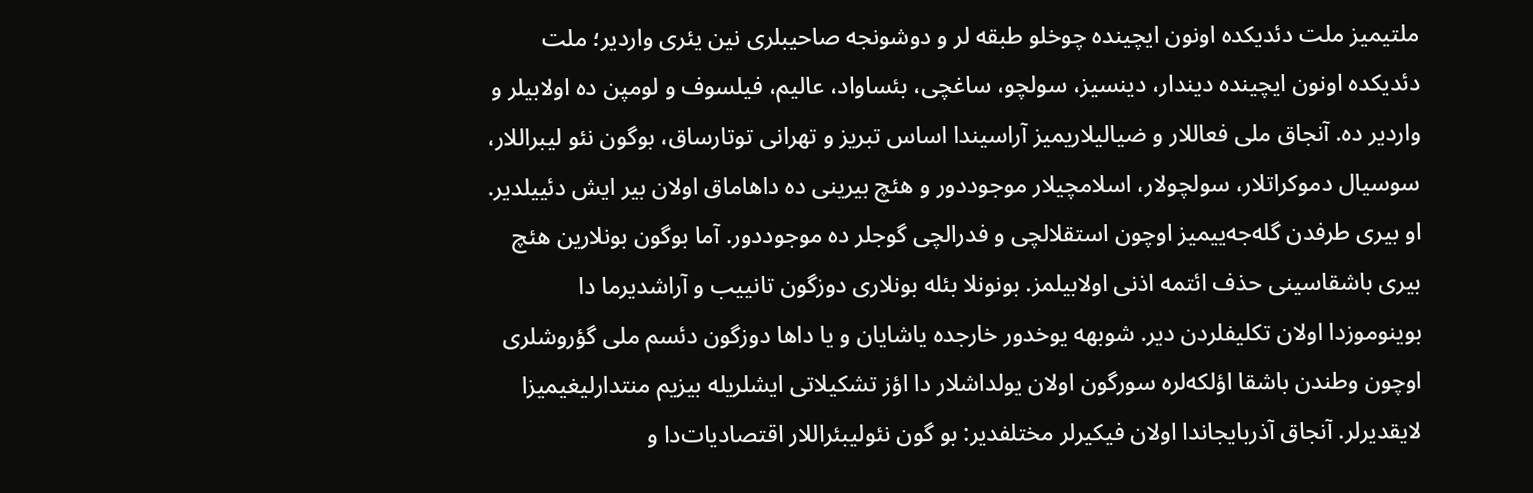ملتیمیز ملت دئدیکده اونون ایچینده چوخلو طبقه لر و دوشونجه صاحیبلری نین یئری واردیر؛ ملت دئدیکده اونون ایچینده دیندار، دینسیز، سولچو، ساغچی، بئساواد، عالیم، فیلسوف و لومپن ده اولابیلر و واردیر ده. آنجاق ملی فعاللار و ضیالیلاریمیز آراسیندا اساس تبریز و تهرانی توتارساق، بوگون نئو لیبراللار، سوسیال دموکراتلار، سولچولار، اسلامچیلار موجوددور و هئچ بیرینی ده داهاماق اولان بیر ایش دئییلدیر. او بیری طرفدن گله‌جه‌ییمیز اوچون استقلالچی و فدرالچی گوجلر ده موجوددور. آما بوگون بونلارین هئچ بیری باشقاسینی حذف ائتمه اذنی اولابیلمز. بونونلا بئله بونلاری دوزگون تانییب و آراشدیرما دا بوینوموزدا اولان تکلیفلردن دیر. شوبهه یوخدور خارجده یاشایان و یا داها دوزگون دئسم ملی گؤروشلری اوچون وطندن باشقا اؤلکه‌لره سورگون اولان یولداشلار دا اؤز تشکیلاتی ایشلریله بیزیم منتدارلیغیمیزا لایقدیرلر. آنجاق آذربایجاندا اولان فیکیرلر مختلفدیر: بو گون نئولیبئراللار اقتصادیات‌دا و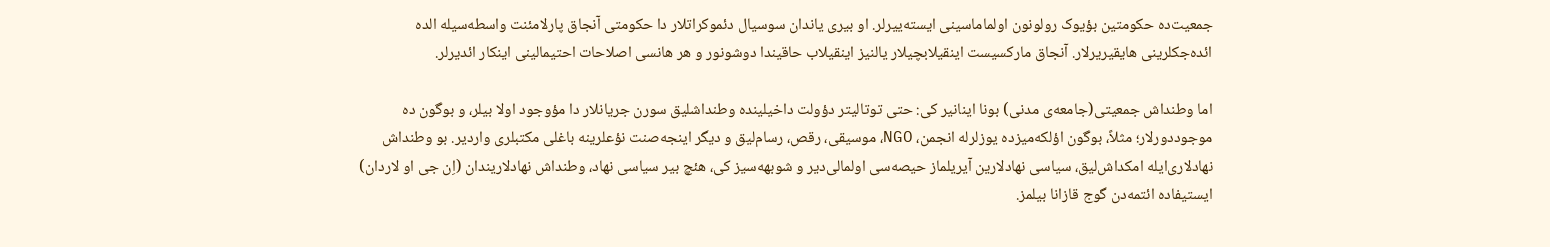جمعیت‌ده حکومتین بؤیوک رولونون اولماماسینی ایسته‌ییرلر. او بیری یاندان سوسیال دئموکراتلار دا حکومتی آنجاق پارلامئنت واسطه‌سیله الده ائده‌‌جکلرینی هایقیریرلار. آنجاق مارکسیست اینقیلابچیلار یالنیز اینقیلاب حاقیندا دوشونور و هر هانسی اصلاحات احتیمالینی اینکار ائدیرلر.

اما وطنداش جمعیتی(جامعه‌ی مدنی) بونا اینانیر کی: حتی توتالیتر دؤولت داخیلینده وطنداشلیق سورن جریانلار دا مؤوجود اولا بیلر، و بوگون ده موجوددورلار؛ مثلاً، بوگون اؤلکه‌میزده یوزلرله انجمن، NGO، موسیقی، رقص، رسام‌لیق و دیگر اینجه‌صنت نؤعلرینه باغلی مکتبلری واردیر. بو وطنداش نهادلاری‌ایله امکداش‌لیق، سیاسی نهادلارین آیریلماز حیصه‌سی اولمالی‌دیر و شوبهه‌سیز کی، هئچ بیر سیاسی نهاد، وطنداش نهادلاریندان (اِن جی او لاردان) ایستیفاده ائتمه‌دن گوج قازانا بیلمز.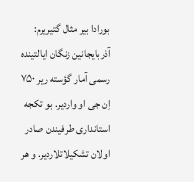بورادا بیر مثال گتیریرم: آذربایجانین زنگان ایالتینده رسمی آمار گؤسته ریر ۷۵۰ اِن جی او واردیر. بو تکجه استانداری طرفیندن صادر اولان تشکیلاتلاردیر. و هر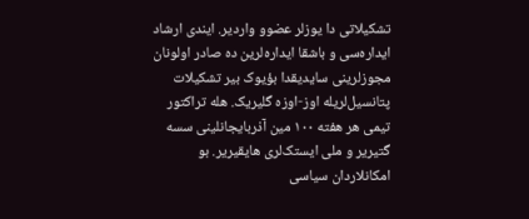تشکیلاتی دا یوزلر عضوو واردیر. ایندی ارشاد ایداره‌سی و باشقا ایداره‌لرین ده صادر اولونان مجوزلرینی سایدیقدا بؤیوک بیر تشکیلات پتانسیل‌لریله اوز-اوزه گلیریک. هله تراکتور تیمی هر هفته ۱۰۰ مین آذربایجانلینی سسه گتیریر و ملی ایستک‌لری هایقیریر. بو امکانلاردان سیاسی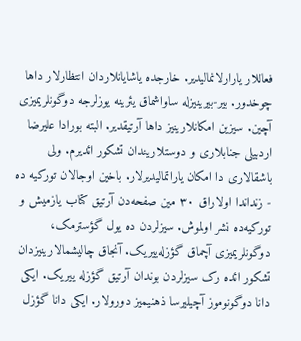فعاللار یارارلانمالیدیر. خارجده یاشایانلاردان انتظارلار داها چوخدور. بیر-بیرینیزله ساواشماق یئرینه یوزلرجه دوگونلریمیزی آچین. سیزین امکانلارینیز داها آرتیقدیر. البته بورادا علیرضا اردبیلی جنابلاری و دوستلاریندان تشکور ائدیرم. ولی باشقالاری دا امکان یاراتمالیدیرلار. باخین اوجالان تورکیه ده - زنداندا اولاراق ۳۰ مین صفحه‌دن آرتیق کتاب یازمیش و تورکیه‌ده نشر اولموش. سیزلردن ده یول گؤسترمک، دوگونلریمیزی آچماق گؤزله‌ییریک. آنجاق چالیشمالارینیزدان تشکور ائده رک سیزلردن بوندان آرتیق گؤزله ییریک. ایکی دانا دوگونوموز آچیلیرسا ذهنیمیز دورولار. ایکی دانا گؤزل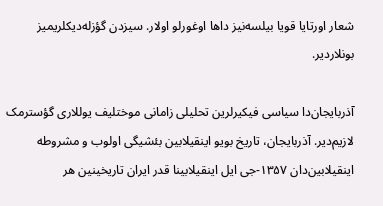شعار اورتایا قویا بیلسه‌نیز داها اوغورلو اولار. سیزدن گؤزله‌دیکلریمیز بونلاردیر.

آذربایجان‌دا سیاسی فیکیرلرین تحلیلی زامانی موختلیف یوللاری گؤسترمک لازیم‌دیر. آذربایجان، تاریخ بویو اینقیلابین بئشیگی اولوب و مشروطه اینقیلابین‌دان ۱۳۵۷-جی ایل اینقیلابینا قدر ایران تاریخینین هر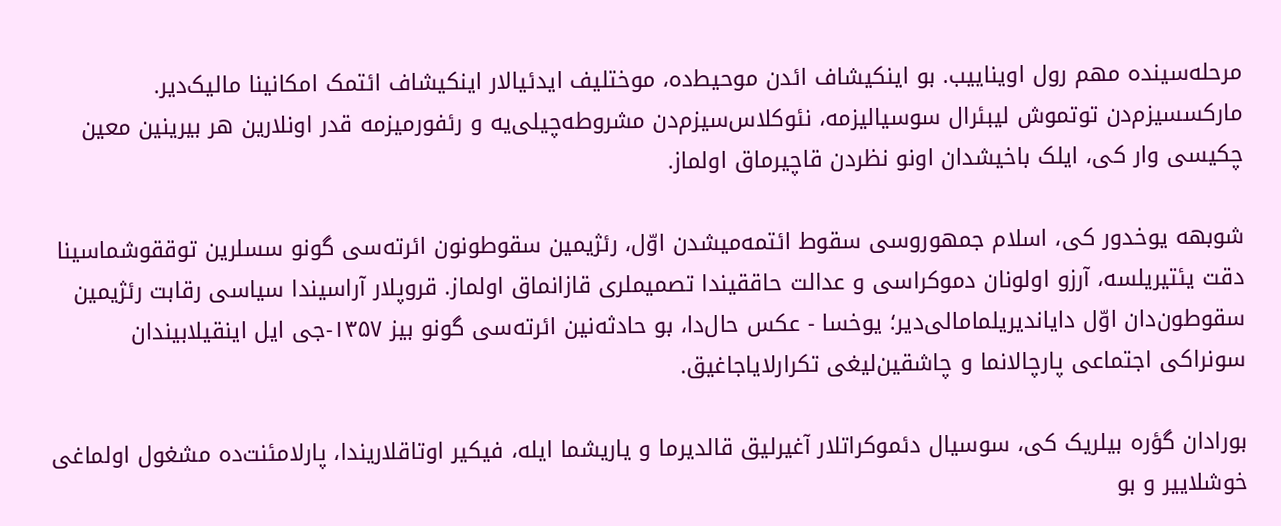مرحله‌سینده مهم رول اویناییب. بو اینکیشاف ائد‌ن موحیط‌ده، موختلیف ایدئیالار اینکیشاف ائتمک امکانینا مالیک‌دیر. مارکسسیزم‌دن توتموش لیبئرال سوسیالیزمه، نئوکلاس‌سیزم‌دن مشروطه‌چیلی‌یه و رئفورمیزمه قدر اونلارین هر بیرینین معین چکیسی وار کی، ایلک باخیشدان اونو نظردن قاچیرماق اولماز.

شوبهه یوخدور کی، اسلام جمهوروسی سقوط ائتمه‌میشدن اوّل، رئژیمین سقوطونون ائرته‌سی گونو سسلرین توققوشماسینا دقت یئتیریلسه، آرزو اولونان دموکراسی و عدالت حاققیندا تصمیملری قازانماق اولماز. قروپلار آراسیندا سیاسی رقابت رئژیمین سقوطون‌دان اوّل دایاندیریلمامالی‌دیر؛ یوخسا - عکس حال‌دا، بو حادثه‌نین ائرته‌سی گونو بیز ۱۳۵۷-جی ایل اینقیلابیندان سونراکی اجتماعی پارچالانما و چاشقین‌لیغی تکرارلایاجاغیق.

بورادان گؤره بیلریک کی، سوسیال دئموکراتلار آغیرلیق قالدیرما و یاریشما ایله، فیکیر اوتاقلاریندا، پارلامئنت‌ده مشغول اولماغی خوشلاییر و بو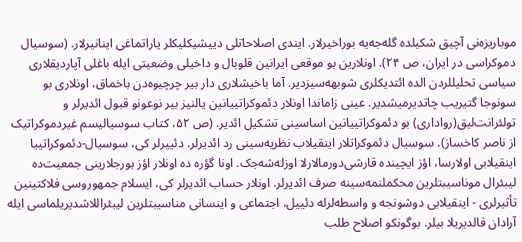موباریزه‌نی آچیق شکیلده گله‌جه‌یه بوراخیرلار. ایندی اصلاحاتلی دییشیکلیکلر یاراتماغی اینانیرلار. (سوسیال دموکراسی در ایران، ص ۲۴). اونلارین بو موقعی ایرانین قلوبال و داخیلی وضعیتی ایله باغلی آپاردیقلاری سیاسی تحلیللردن الده ائتدیکلری شوبهه‌سیزدیر. آما باخیشلاری دار بیر چرچیوه‌دن باخماق، اونلاری بو سونوجا گتیریب چاتدیرمیشدیر. عینی زاماندا اونلار دئموکراتییانین یالنیز بیر نوعونو قبول ائدیرلر و تولئرانت‌لیق(رواداری) بو دئموکراتییانین اساسینی تشکیل ائدیر. (ص ۵۲، کتاب سوسیالیسم غیردموکراتیک از ناصر کاخساز). سوسیال دئموکراتلار اینقیلاب نظریه‌سینی رد ائدیرلر. دئییرلر کی، سوسیال-دئموکراتییا اینقیلابی اولارسا، اؤز ایچینده قارشی‌دورمالارلا اوزله‌شه‌جک. اونا گؤره ده اونلار اؤز بورجلارینی جمعیت‌ده لیبئرال موناسیبتلرین محکملنمه‌سینه صرف ائدیرلر. اونلار حساب ائدیرلر کی، ایسلام جمهوروسی فلاکتینین تأثیرلری - اینقیلابی دوشونجه و واسطه‌لرله دئییل، اجتماعی و اینسانی مناسیبتلرین لیبئراللاشدیریلماسی ایله آرادان قالدیریلا بیلر. بوگونکو اصلاح طلب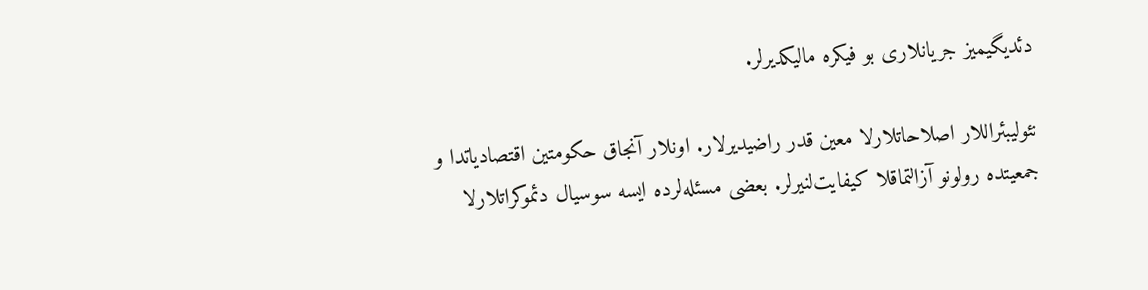دئدیگیمیز جریانلاری بو فیکره مالیکدیرلر.

نئولیبئراللار اصلاحاتلارلا معین قدر راضیدیرلار. اونلار آنجاق حکومتین اقتصادیاتدا و جمعیتده رولونو آزالتماقلا کیفایت‌لنیرلر. بعضی مسئله‌لرده ایسه سوسیال دئموکراتلارلا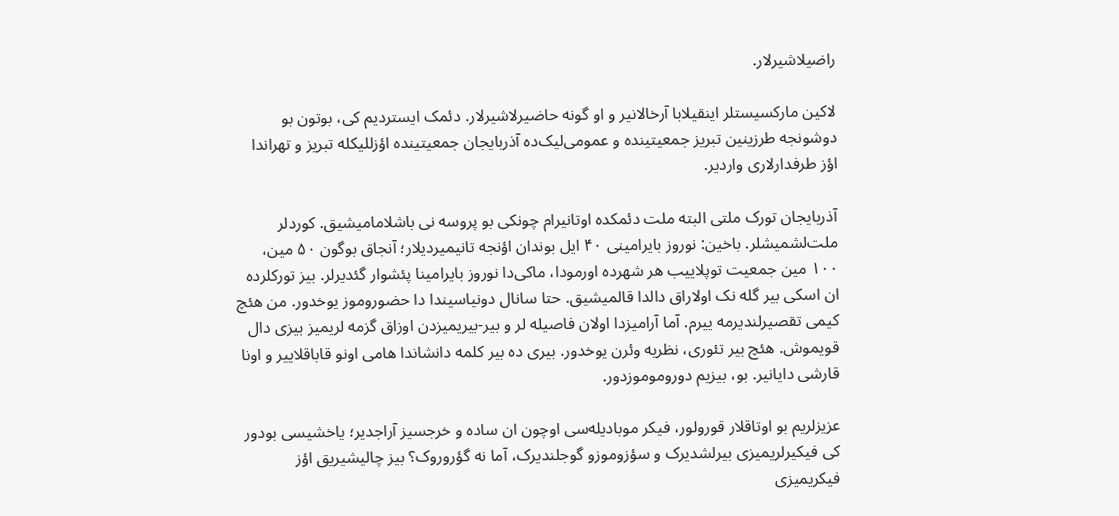راضیلاشیرلار.

لاکین مارکسیستلر اینقیلابا آرخالانیر و او گونه حاضیرلاشیرلار. دئمک ایستردیم کی، بوتون بو دوشونجه طرزینین تبریز جمعیتینده و عمومی‌لیک‌ده آذربایجان جمعیتینده اؤزللیکله تبریز و تهراندا اؤز طرفدارلاری واردیر.

آذربایجان تورک ملتی البته ملت دئمکده اوتانیرام چونکی بو پروسه نی باشلامامیشیق. کوردلر ملت‌لشمیشلر. باخین: نوروز بایرامینی ۴۰ ایل بوندان اؤنجه تانیمیردیلار؛ آنجاق بوگون ۵۰ مین، ۱۰۰ مین جمعیت توپلاییب هر شهرده اورمودا، ماکی‌دا نوروز بایرامینا پئشوار گئدیرلر. بیز تورکلرده ان اسکی بیر گله نک اولاراق دالدا قالمیشیق. حتا سانال دونیاسیندا دا حضوروموز یوخدور. من هئچ کیمی تقصیرلندیرمه ییرم. آما آرامیزدا اولان فاصیله لر و بیر-بیریمیزدن اوزاق گزمه لریمیز بیزی دال قویموش. هئچ بیر تئوری، نظریه وئرن یوخدور. بیری ده بیر کلمه دانشاندا هامی اونو قاباقلاییر و اونا قارشی دایانیر. بو، بیزیم دوروموموزدور.

عزیزلریم بو اوتاقلار قورولور، فیکر موبادیله‌سی اوچون ان ساده و خرجسیز آراجدیر؛ یاخشیسی بودور کی فیکیرلریمیزی بیرلشدیرک و سؤزوموزو گوجلندیرک، آما نه گؤروروک؟ بیز چالیشیریق اؤز فیکریمیزی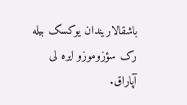باشقالاریندان یوکسک بیله رک سؤزوموزو ایره لی آپاراق.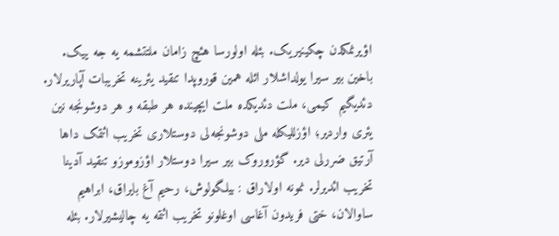اؤیرنمکدن چکینیریک. بئله اولورسا هئچ زامان ملتتشمه یه جه ییک. باخین بیر سیرا یولداشلار ائله همین قوروپدا تنقید یئرینه تخریبات آپاریرلار. دئدیگیم کیمی، ملت دئدیکده ملت ایچینده هر طبقه و هر دوشونجه نین یئری واردیر؛ اؤزللیکله ملی دوشونجه‌لی دوستلاری تخریب ائتمک داها آرتیق ضررلی دیر. گؤروروک بیر سیرا دوستلار اؤزوموزو تنقید آدینا تخریب ائدیرلر. نمونه اولاراق : بیلگولوش، رحیم آغ بایراق، ابراهیم ساوالان، ختی فریدون آغاسی اوغلونو تخریب ائتمه یه چالیشیرلار. بئله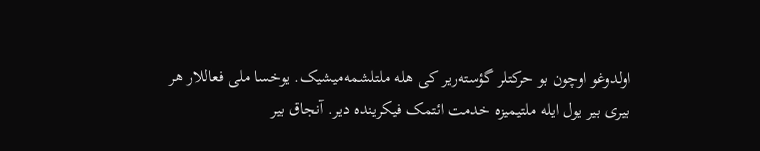اولدوغو اوچون بو حرکتلر گؤسته‌ریر کی هله ملتلشمه‌میشیک. یوخسا ملی فعاللار هر بیری بیر یول ایله ملتیمیزه خدمت ائتمک فیکرینده دیر. آنجاق بیر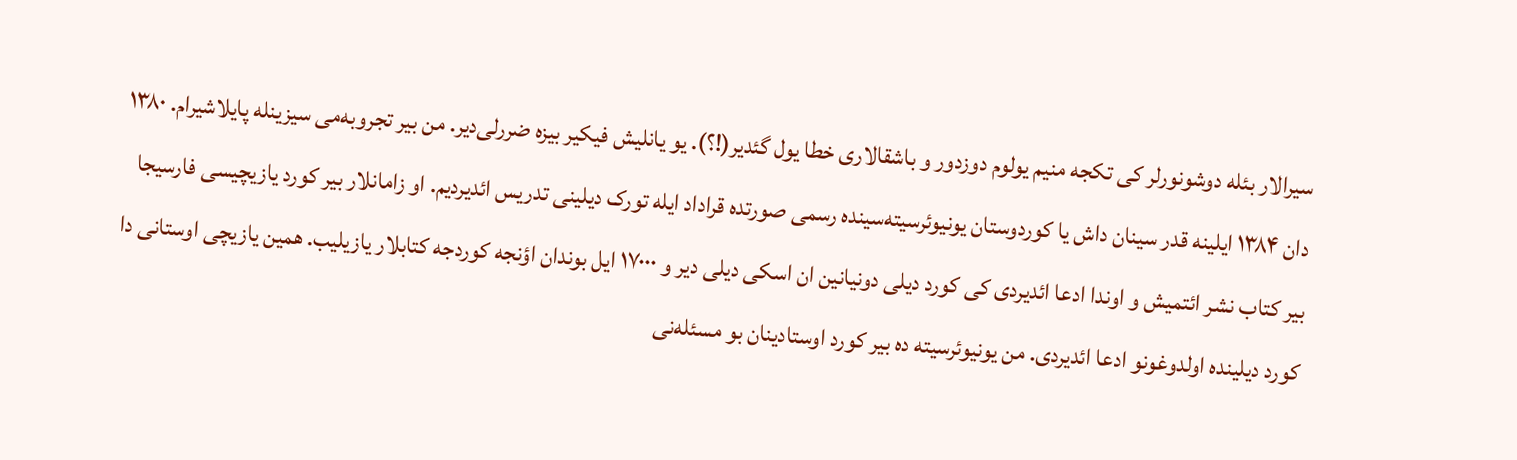سیرالار بئله دوشونورلر کی تکجه منیم یولوم دوزدور و باشقالاری خطا یول گئدیر(!؟). یو یانلیش فیکیر بیزه ضررلی‌دیر. من بیر تجروبه‌می سیزینله پایلاشیرام. ۱۳۸۰ دان ۱۳۸۴ ایلینه قدر سینان داش یا کوردوستان یونیوئرسیته‌سینده رسمی صورتده قراداد ایله تورک دیلینی تدریس ائدیردیم. او زامانلار بیر کورد یازیچیسی فارسیجا بیر کتاب نشر ائتمیش و اوندا ادعا ائدیردی کی کورد دیلی دونیانین ان اسکی دیلی دیر و ۱۷۰۰۰ ایل بوندان اؤنجه کوردجه کتابلار یازیلیب. همین یازیچی اوستانی دا کورد دیلینده اولدوغونو ادعا ائدیردی. من یونیوئرسیته ده بیر کورد اوستادینان بو مسئله‌نی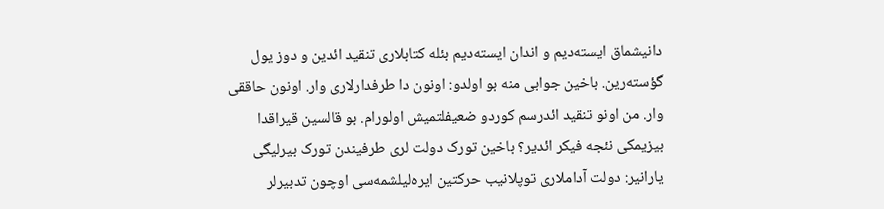دانیشماق ایسته‌دیم و اندان ایسته‌دیم بئله کتابلاری تنقید ائدین و دوز یول گؤسته‌رین. باخین جوابی منه بو اولدو: اونون دا طرفدارلاری وار. اونون حاققی وار. من اونو تنقید ائدرسم کوردو ضعیفلتمیش اولورام. بو قالسین قیراقدا بیزیمکی نئجه فیکر ائدیر؟ باخین تورک دولت لری طرفیندن تورک بیرلیگی یارانیر: دولت آداملاری توپلانیب حرکتین ایره‌لیلشمه‌سی اوچون تدبیرلر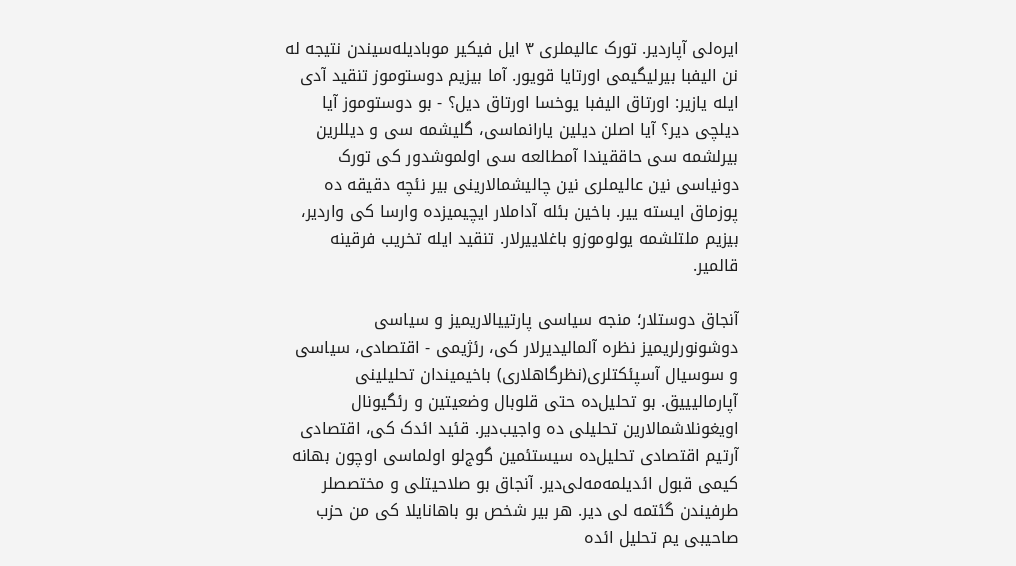ایره‌لی آپاردیر. تورک عالیملری ۳ ایل فیکیر موبادیله‌سیندن نتیجه له نن الیفبا بیرلیگیمی اورتایا قویور. آما بیزیم دوستوموز تنقید آدی ایله یازیر: اورتاق الیفبا یوخسا اورتاق دیل؟ - بو دوستوموز آیا دیلچی دیر؟ آیا اصلن دیلین یارانماسی، گلیشمه سی و دیللرین بیرلشمه سی حاققیندا آمطالعه سی اولموشدور کی تورک دونیاسی نین عالیملری نین چالیشمالارینی بیر نئچه دقیقه ده پوزماق ایسته ییر. باخین بئله آداملار ایچیمیزده وارسا کی واردیر، بیزیم ملتلشمه یولوموزو باغلاییرلار. تنقید ایله تخریب فرقینه قالمیر.

آنجاق دوستلار؛ منجه سیاسی پارتییالاریمیز و سیاسی دوشونورلریمیز نظره آلمالیدیرلار کی، رئژیمی - اقتصادی، سیاسی و سوسیال آسپئکتلری(نظرگاهلاری) باخیمیندان تحلیلینی آپارمالیییق. بو تحلیل‌ده حتی قلوبال وضعیتین و رئگیونال اویغونلاشمالارین تحلیلی ده واجیب‌دیر. قئید ائدک کی، اقتصادی آرتیم اقتصادی تحلیل‌ده سیستئمین گوج‌لو اولماسی اوچون بهانه کیمی قبول ائدیلمه‌مه‌لی‌دیر. آنجاق بو صلاحیتلی و مختصصلر طرفیندن گئتمه لی دیر. هر بیر شخص بو باهانایلا کی من حزب صاحیبی یم تحلیل ائده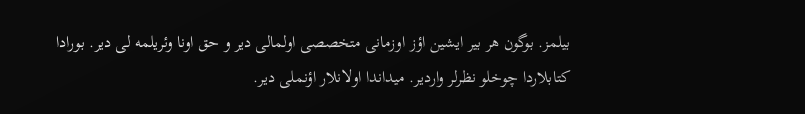بیلمز. بوگون هر بیر ایشین اؤز اوزمانی متخصصی اولمالی دیر و حق اونا وئریلمه لی دیر. بورادا کتابلاردا چوخلو نظرلر واردیر. میداندا اولانلار اؤنملی دیر.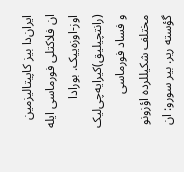ایران‌دا بیز کاپیتالیزمین ان فلاکتلی فورماسی ایله اوز-اوزه‌ییک. بورادا (رانتچیلیق)کیرایه‌چی‌لیک و فساد فورماسی مختلف شکیللرده اؤزونو گؤسته ریر. بیر سورو: ان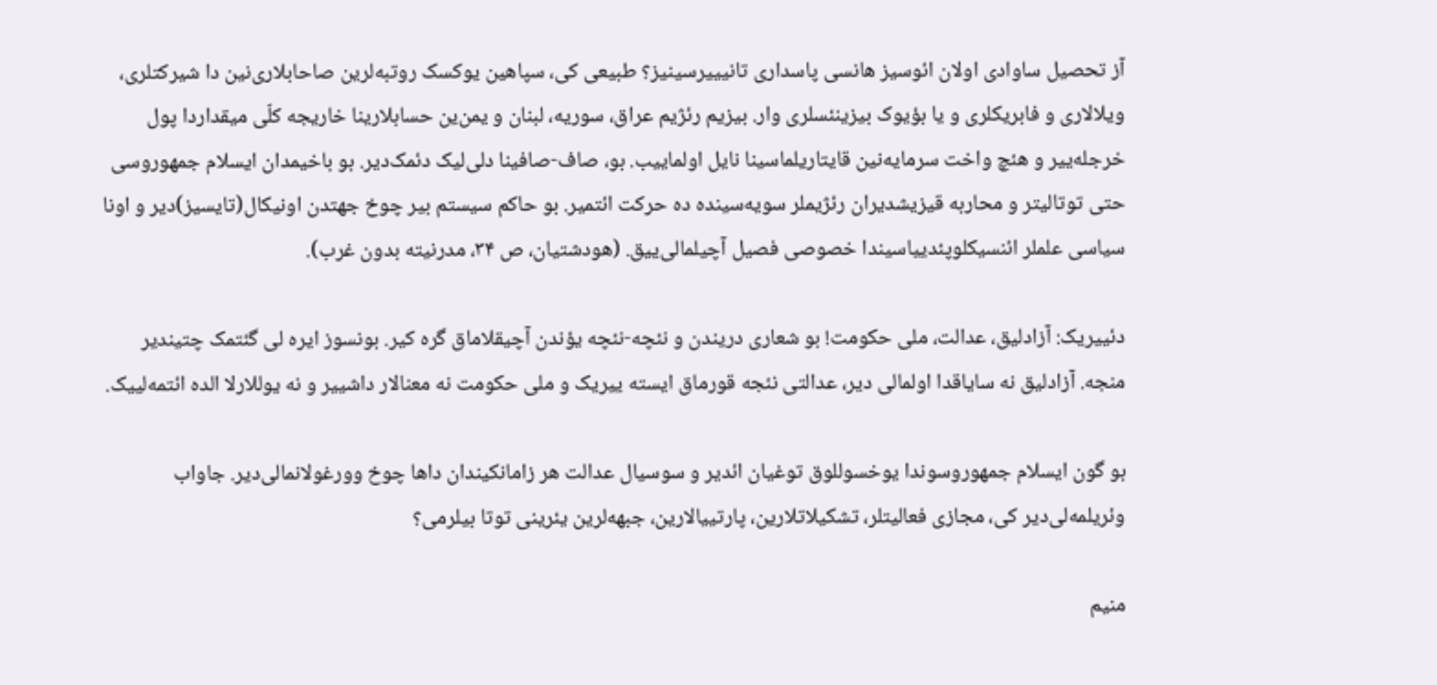آز تحصیل ساوادی اولان ائوسیز هانسی پاسداری تانیییرسینیز؟ طبیعی کی، سپاهین یوکسک روتبه‌لرین صاحابلاری‌نین ‌دا شیرکتلری، ویلالاری و فابریکلری و یا بؤیوک بیزینئسلری وار. بیزیم رئژیم عراق، سوریه، لبنان و یمن‌ین حسابلارینا خاریجه کلّی میقداردا پول خرجله‌ییر و هئچ واخت سرمایه‌نین قایتاریلماسینا نایل اولماییب. بو، صاف-صافینا دلی‌لیک دئمک‌دیر. بو باخیمدان ایسلام جمهوروسی حتی توتالیتر و محاربه قیزیشدیران رئژیملر سویه‌سینده ده حرکت ائتمیر. بو حاکم سیستم بیر چوخ جهتدن اونیکال(تایسیز)دیر و اونا سیاسی علملر ائنسیکلوپئدییاسیندا خصوصی فصیل آچیلمالی‌ییق. (هودشتیان، ص ۳۴، مدرنیته بدون غرب).

دئییریک: آزادلیق، عدالت، ملی حکومت! بو شعاری دریندن و نئچه-نئچه یؤندن آچیقلاماق گره کیر. بونسوز ایره لی گئتمک چتیندیر منجه. آزادلیق نه سایاقدا اولمالی دیر، عدالتی نئجه قورماق ایسته ییریک و ملی حکومت نه معنالار داشییر و نه یوللارلا الده ائتمه‌لییک.

بو گون ایسلام جمهوروسوند‌ا یوخسوللوق توغیان ائدیر و سوسیال عدالت هر زامانکیندان داها چوخ وورغولانمالی‌دیر. جاواب وئریلمه‌لی‌دیر کی، مجازی فعالیتلر، تشکیلاتلارین، پارتییالارین، جبهه‌لرین یئرینی توتا بیلرمی؟

منیم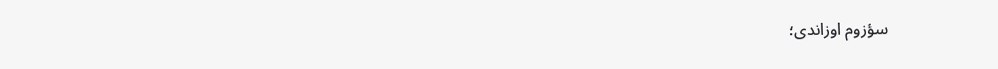سؤزوم اوزاندی؛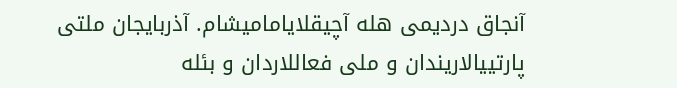آنجاق دردیمی هله آچیقلایامامیشام. آذربایجان ملتی پارتییالاریندان و ملی فعاللاردان و بئله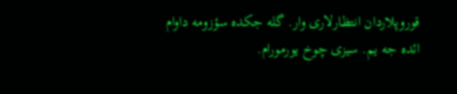قوروپلاردان انتظارلاری وار. گله جکده سؤزومه داوام ائده جه یم. سیزی چوخ یورمورام.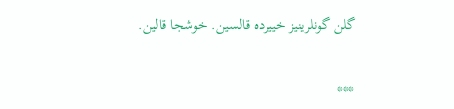گلن گونلرینیز خییرده قالسین. خوشجا قالین.

***